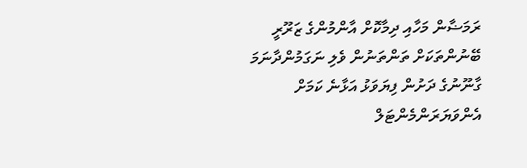ރަމަޟާން މަހާއި ދިމާކޮށް އާންމުންގެ ޒަރޫރީ ބޭނުންތަކަށް ތަންތަނުން ވެލި ނަގަމުންދާނަމަ ގާނޫނުގެ ދަށުން ފިޔަވަޅު އަޅާނެ ކަމަށް އެންވަޔަރަންމެންޓަލް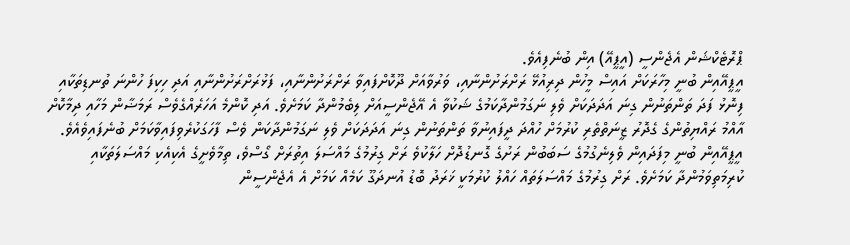ޕްރޮޓެކްޝަން އެޖެންސީ (އީޕީއޭ) އިން ބުނެފިއެވެ.
އީޕީއޭއިން ބުނީ މިހާރަކަށް އައިސް މީހުން ދިރިއުޅޭ ރަށްރަށުންނާއި، ވަރުވާއަށް ދޫކޮށްފައިވާ ރަށްރަށުންނާއި، ފަޅުރަށްރަށުންނާއި އަދި ހިކިފަ ހުންނަ ތުނޑިތަކާއި ފިނޮޅު ފަދަ ތަންތަނުން ގިނަ އަދަދަކަށް ވެލި ނަގަމުންދާކަމުގެ ޝަކުވާ އެ އޭޖެންސީއަށް ލިބެމުންދާ ކަމަށެވެ. އަދި ކޮންމެ އަހަރެއްގެވެސް ރަމަޟާން މަހާއި ދިމާކޮށް އާއްމު ރައްޔިތުންގެ ގެދޮރު ޒީނަތްތެރި ކުރުމަށް ހުއްދަ ދީފައިނުވާ ތަންތަނުން ގިނަ އަދަދަކަށް ވެލި ނަގަމުންދާކަން ވެސް ފާހަގަކުރެވިފައިވާކަމަށް ބުނެފައިވެއެވެ.
އީޕީއޭއިން ބުނީ މިފަދައިން ވެލިނެގުމުގެ ސަބަބުން ރަށުގެ ގޮނޑުދޮށް ހަލާކުވެ ރަށް ގިރުމުގެ މައްސަލަ އިތުރަށް ގޯސްވެ، ތިމާވެށީގެ އެކިއެކި މައްސަލަތަކާއި ކުރިމަތިވަމުންދާ ކަމަށެވެ. ރަށް ގިރުމުގެ މައްސަލަތައް ހައްލު ކުރުމަކީ ޚަރަދު ބޮޑު އުނދަގޫ ކަމެއް ކަމަށް އެ އެޖެންސީން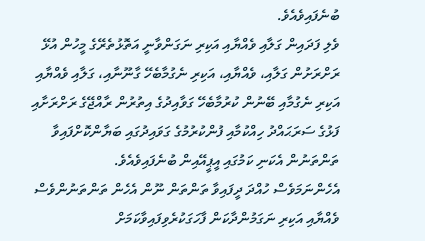ބުނެފައިވެއެވެ.
ވެލި ފަދައިން ގަލާއި ވެއްޔާއި އަކިރި ނަގަންވާނީ އަތޮޅުތެރޭގެ މީހުން އުޅޭ ރަށްރަށުން ގަލާއި، ވެއްޔާއި، އަކިރި ނެގުމާބެހޭ ގާނޫނާއި، ގަލާއި ވެއްޔާއި އަކިރި ނެގުމާއި ބޭނުން ކުރުމާބެހޭ ގަވާއިދުގެ އިތުރުން ރާއްޖޭގެ ރަށްރަށާއި ފަޅުގެ ސަރަޙައްދު ހިއްކުމާއި ފުންކުރުމުގެ ގަވައިދުގައި ބަޔާންކޮށްފައިވާ ތަންތަނުން އެކަނި ކަމުގައި އީޕީއޭއިން ބުނެފައިވެއެވެ.
އެހެންނަމަވެސް ހުއްދަ ދީފައިވާ ތަންތަން ނޫން އެހެން ތަންތަނުންވެސް ވެއްޔާއި އަކިރި ނަގަމުންދާކަން ފާހަގަކުރެވިފައިވާކަމަށް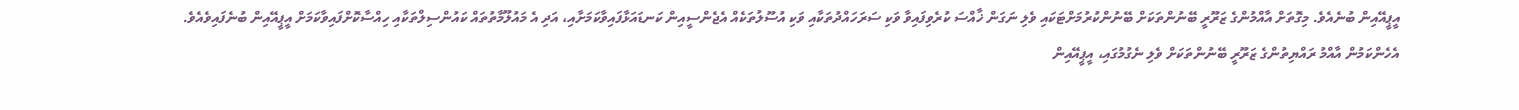އީޕީއޭއިން ބުނެއެވެ. މިގޮތަށް އާއްމުންގެ ޒަރޫރީ ބޭނުންތަކަށް ބޭނުންކުރުމަށްޓަކައި ވެލި ނަގަން ޚާއްސަ ކުރެވިފައިވާ ވަކި ސަރަހައްދުތަކާއި ވަކި އުސޫލުތަކެއް އެޖެންސީއިން ކަނޑައަޅާފައިވާކަމަށާއި، އަދި އެ މައުލޫމާތުތައް ކައުންސިލްތަކާއި ހިއްސާކޮށްފައިވާކަމަށް އީޕީއޭއިން ބުނެފައިވެއެވެ.
އެހެންކަމުން އާއްމު ރައްޔިތުންގެ ޒަރޫރީ ބޭނުންތަކަށް ވެލި ނެގުމުގައި، އީޕީއޭއިން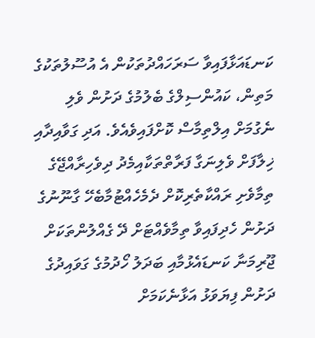ކަނޑައަޅާފައިވާ ސަރަހައްދުތަކުން އެ އުސޫލުތަކުގެ މަތިން، ކައުންސިލްގެ ބެލުމުގެ ދަށުން ވެލި ނެގުމަށް އިލްތިމާސް ކޮށްފައިވެއެވެ. އަދި ގަވާއިދާއި ޚިލާފަށް ވެލިނަގާ ފަރާތްތަކާއިމެދު ދިވެހިރާއްޖޭގެ ތިމާވެށި ރައްކާތެރިކޮށް ދެމެހެއްޓުމާބެހޭ ގާނޫނުގެ ދަށުން ހެދިފައިވާ ތިމާވެއްޓަށް ދޭ ގެއްލުންތަކަށް ޖޫރިމަނާ ކަނޑައެޅުމާއި ބަދަލު ހޯދުމުގެ ގަވައިދުގެ ދަށުން ފިޔަވަޅު އަޅާނެކަމަށް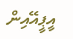އީޕީއޭއިން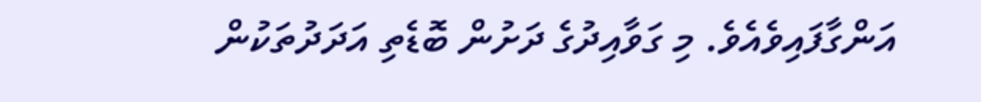އަންގާފައިވެއެވެ. މި ގަވާއިދުގެ ދަށުން ބޮޑެތި އަދަދުތަކުން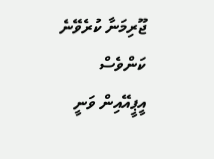ޖޫރިމަނާ ކުރެވޭނެ ކަންވެސް އީޕީއޭއިން ވަނީ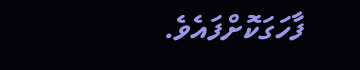ފާހަގަކޮށްފައެވެ.